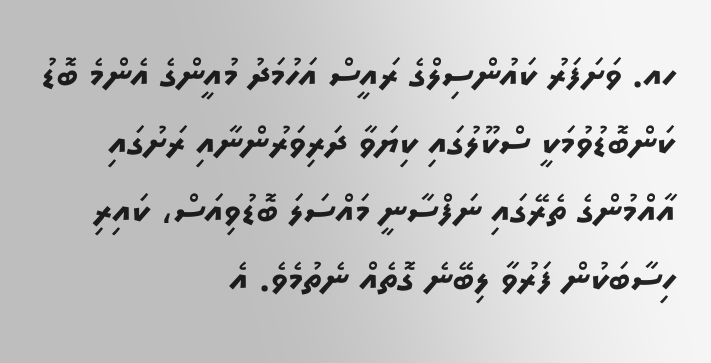ހއ. ވަށަފަރު ކައުންސިލްގެ ރައީސް އަހުމަދު މުއީންގެ އެންމެ ބޮޑު ކަންބޮޑުވުމަކީ ސްކޫލުގައި ކިޔަވާ ދަރިވަރުންނާއި ރަށުގައި އާއްމުންގެ ތެރޭގައި ނަފްސާނީ މައްސަލަ ބޮޑުވިއަސް، ކައިރި ހިސާބަކުން ފަރުވާ ލިބޭނެ ގޮތެއް ނެތުމެވެ. އެ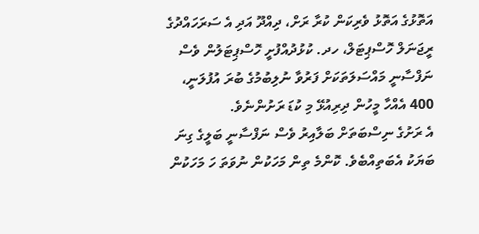އަތޮޅުގެ އަތޮޅު ވެރިކަން ކުރާ ރަށް، ދިއްދޫ އަދި އެ ސަރަހައްދުގެ ރީޖަނަލް ހޮސްޕިޓަލް، ހދ. ކުޅުދުއްފުށީ ހޮސްޕިޓަލުން ވެސް ނަފްސާނީ މައްސަލަތަކަށް ފަރުވާ ނުލިބުމުގެ ބުރަ އުފުލަނީ، 400 އެއްހާ މީހުން ދިރިއުޅޭ މި ކުޑަ ރަށުންނެވެ.
އެ ރަށުގެ ނިސްބަތަށް ބަލާއިރު ވެސް ނަފްސާނީ ބަލީގެ ގިނަ ބަޔަކު އެބަތިއްބެވެ. ކޮންމެ ތިން މަހަކުން ނުވަތަ ހަ މަހަކުން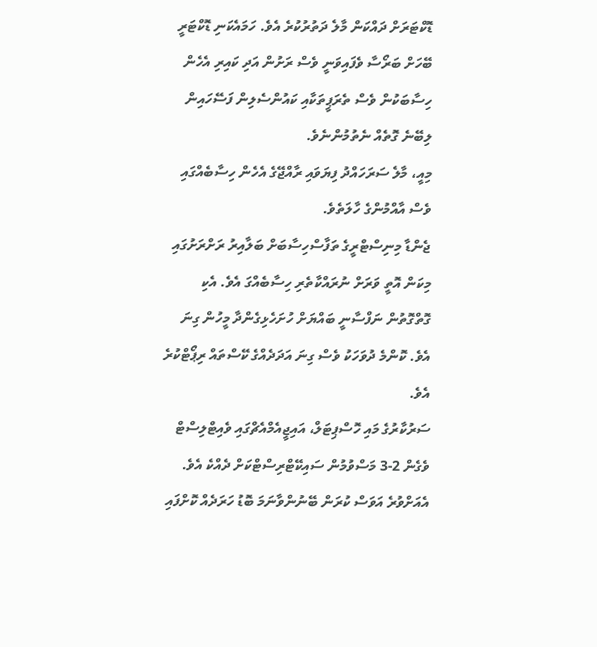ޑޮކްޓަރަށް ދައްކަން މާލެ ދަތުރުކުރެ އެވެ. ހަމައެކަނި ޑޮކްޓަރީ ބޭހަށް ބަރޯސާ ވެފައިވަނީ ވެސް ރަށުން އަދި ކައިރި އެހެން ހިސާބަކުން ވެސް ތެރަޕީތަކާއި ކައުންސެލިން ފަސޭހައިން ލިބޭނެ ގޮތެއް ނެތުމުންނެވެ.
މިއީ، މާލެ ސަރަހައްދު ފިޔަވައި ރާއްޖޭގެ އެހެން ހިސާބެއްގައި ވެސް އާއްމުންގެ ހާލަތެވެ.
ޖެންޑާ މިނިސްޓްރީގެ ތަފާސްހިސާބަށް ބަލާއިރު ރަށްރަށުގައި މިކަން އޮތީ ވަރަށް ނުރައްކާތެރި ހިސާބެއްގަ އެވެ. އެކި ގޮތްގޮތުން ނަފްސާނީ ބައްޔަށް ހުށަހެޅިގެންދާ މީހުން ގިނަ އެވެ. ކޮންމެ ދުވަހަކު ވެސް ގިނަ އަދަދެއްގެ ކޭސްތައް ރިޕޯޓްކުރެ އެވެ.
ސަރުކާރުގެ މައި ހޮސްޕިޓަލް، އައިޖީއެމްއެޗްގައި ވެއިޓްލިސްޓް ވެގެން 2-3 މަސްވުމުން ސައިކޭޓްރިސްޓްކަށް ދެއްކެ އެވެ. އެއަށްވުރެ އަވަސް ކުރަން ބޭނުންވާނަމަ ބޮޑު ހަރަދެއް ކޮށްފައި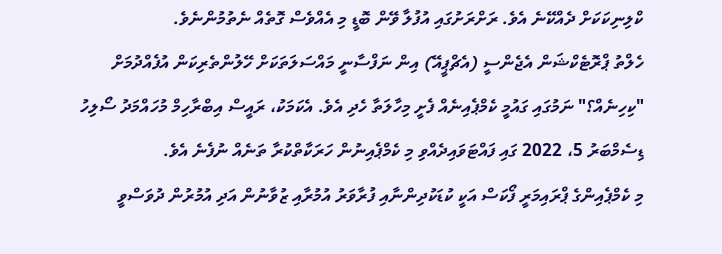ކްލިނިކަކަށް ދެއްކޭނެ އެވެ. ރަށްރަށުގައި އުފުލާ ވޭން ބޮޑީ މި އެއްވެސް ގޮތެއް ނެތުމުންނެވެ.
ހެލްތު ޕްރޮޓެކްޝަން އެޖެންސީ (އެޗްޕީއޭ) އިން ނަފްސާނީ މައްސަލަތަކަށް ހޭލުންތެރިކަން އުފެއްދުމަށް "ކިހިނެއް؟" ނަމުގައި ގައުމީ ކެމްޕެއިނެއް ފެށީ މިހާލަތާ ހެދި އެވެ. އެކަމަކު، ރައީސް އިބްރާހިމް މުހައްމަދު ސޯލިހު ޑިސެމްބަރު 5، 2022 ގައި ފައްޓަވައިދެއްވި މި ކެމްޕެއިނުން ހަރަކާތްކުރާ ތަނެއް ނުފެނެ އެވެ.
މި ކެމްޕެއިންގެ ޕްރައިމަރީ ފޯކަސް އަކީ ކުޑަކުދިންނާއި ފުރާވަރު އުމުރާއި ޒުވާނުން އަދި އުމުރުން ދުވަސްވީ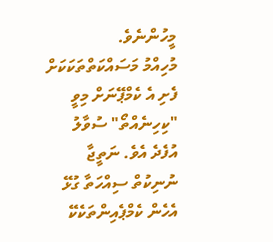މީހުންނެވެ.
މުހިއްމު މަސައްކަތްތަކަކަށް ފެށި އެ ކެމްޕޭނަށް މިވީ "ކިހިނެއްތޯ" ސުވާލު އުފެދެ އެވެ. ނަތީޖާ ނުނިކުތް ސިއްހަތާ ގުޅޭ އެހެން ކެމްޕެއިންތަކެކޭ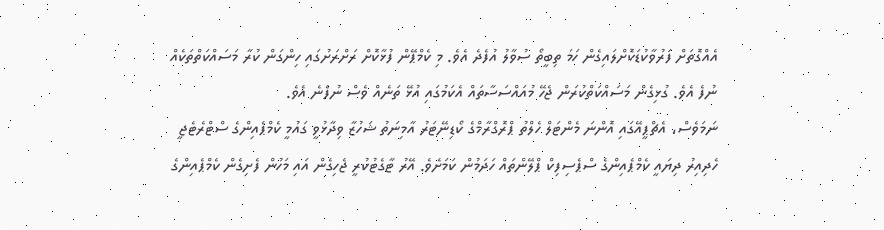އެއްގޮތަށް ފަރުވާކުޑަކޮށްލައިގެން ހަމަ ތިބީތޯ ސުވާލު އުފެދެ އެވެ. މި ކެމްޕޭން ފުޅާކޮށް ރަށްރަށުގައި ހިންގަން ކުރާ މަސައްކަތްތަކެއް ނުފެ އެވެ. ގުޅިގެން މަސައްކަތްކުރަން ޖެހޭ މުއައްސަސާތައް އެކަމުގައި އުޅޭ ތަނެއް ވެސް ނުފެނެ އެވެ.
ނަމަވެސް، އެޗްޕީއޭގައި އޮންނަ މެންޓަލް ހެލްތު ޕްރޮގްރާމްގެ ކޯޑިނޭޓަރު އާމިނަތު ޝަހުޒާ ވިދާޅުވީ ގައުމީ ކެމްޕެއިންގެ ސްޓްރެޓެޖީ ހެދިއިރު ދިޔައީ ކެމްޕެއިންގެ ސްޕެސިފިކް ޕްލޭންތައް ހަދަމުން ކަމަށެވެ. އޭރު ޓާގެޓުކުރީ ޖެހިގެން އައި މަހުން ފެށިގެން ކެމްޕެއިންގެ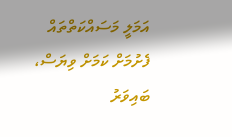އަމަލީ މަސައްކަތްތައް ފެށުމަށް ކަމަށް ވިޔަސް، ބައިވަރު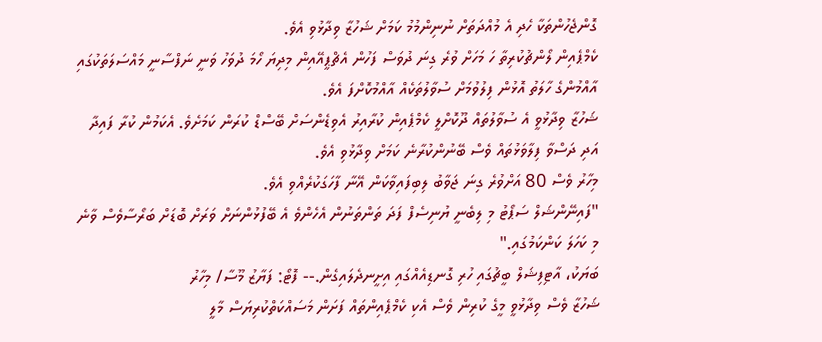ގޮންޖެހުންތަކާ ހެދި އެ މުއްދަތަށް ނުނިންމުމު ކަމަށް ޝަހުޒާ ވިދާޅުވި އެވެ.
ކެމްޕެއިން ލޯންޗުކުރިތާ ހަ މަހަށް ވުރެ ގިނަ ދުވަސް ފަހުން އެޗްޕީއޭއިން މިދިޔަ ހޯމަ ދުވަހު ވަނީ ނަފްސާނީ މައްސަލަތަކުގައި އާއްމުންގެ ހާލަތު އޮޅުން ފިލުވުމަށް ސުވާލުތަކެއް އާއްމުކޮށްފަ އެވެ.
ޝަހުޒާ ވިދާޅުވީ އެ ސުވާލުތައް ދޫކޮށްލީ ކެމްޕެއިން ކުރާއިރު އެވިޑެންސަށް ބޭސްޑް ކުރަން ކަމަށެވެ. އެކަމުން ކުރާ ފައިދާ އަދި ދަސްވާ ފިލާވަޅުތައް ވެސް ބޭނުންކުރާނެ ކަމަށް ވިދާޅުވި އެވެ.
މިހާރު ވެސް 80 އަށްވުރެ ގިނަ ޖަވާބު ލިބިފައިވާކަން އޭނާ ފާހަގަކުރެއްވި އެވެ.
"ފައިނޭންޝަލް ސަޕޯޓު މި ލިބެނީ ޔުނިސެފް ފަދަ ތަންތަނުން އެހެންވެ އެ ބޭފުޅުންނަށް ވަރަށް ބޮޑަށް ބަރޯސާވެސް ވާނެ މި ކަހަލަ ކަންކަމުގައި."
ބަޔަކު، އާޓިފިޝަލް ބީޗުގައި ހުރި ގޮނޑިއެއްގައި އިށީނދެލައިގެން.-- ފޮޓޯ: ފަޔާޒު މޫސާ/ މިހާރު
ޝަހުޒާ ވެސް ވިދާޅުވީ މީގެ ކުރިން ވެސް އެކި ކެމްޕެއިންތައް ފަށަން މަސައްކަތްކުރިޔަސް މާލީ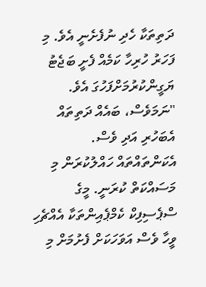ދަތިތަކާ ހެދި ނުފެށެނީ އެވެ. މި ފަހަރު ހުރިހާ ކަމެއް ފެށީ ބަޖެޓު ޔަގީންކުރުމަށްފަހުގަ އެވެ.
"ނަމަވެސް، ބައެއް ދަތިތައް އެބަހުރި އަދި ވެސް. އެކަންތައްތައް ހައްލުކުރަން މި މަސައްކަތް ކުރަނީ. މީގެ ސްޕެސިފިކް ކެމްޕެއިންތަކާ އެއްޗެހި ވީހާ ވެސް އަވަހަކަށް ފެށުމަށް މި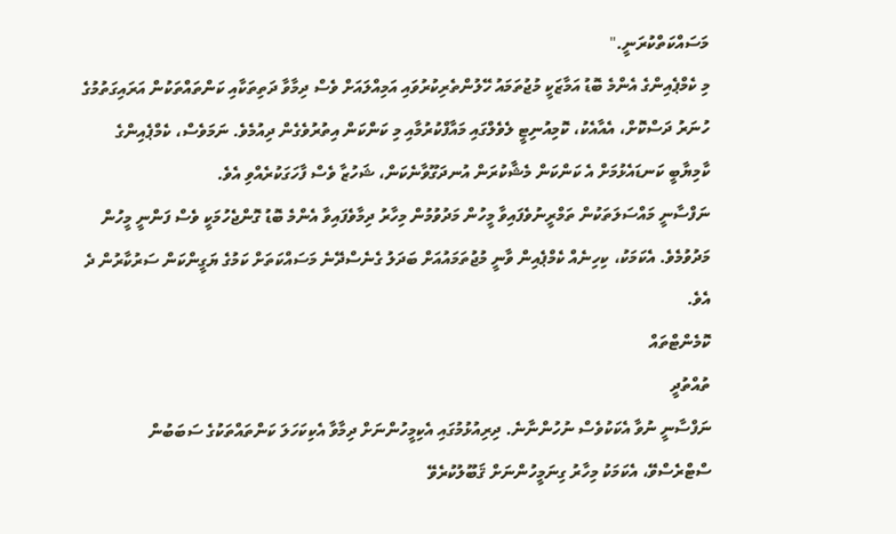މަސައްކަތްކުރަނީ."
މި ކެމްޕެއިންގެ އެންމެ ބޮޑު އަމާޒަކީ މުޖުތަމައު ހޭލުންތެރިކުރުވައި އަމިއްލައަށް ވެސް ދިމާވާ ދަތިތަކާއި ކަންތައްތަކުން އަރައިގަތުމުގެ ހުނަރު ދަސްކޮށް، އެއާއެކު، ކޮމިއުނިޓީ ލެވެލްގައި މައާފްކުރުމާއި މި ކަންކަން އިތުރުވެގެން ދިއުމެވެ. ނަމަވެސް، ކެމްޕެއިންގެ ކާމިޔާބީ ކަނޑައެޅުމަށް އެ ކަންކަން މެޝާކުރަން އުނދަގޫވާނެކަން، ޝަހުޒާ ވެސް ފާހަގަކުރެއްވި އެވެ.
ނަފްސާނީ މައްސަލަތަކުން ތަމްރީނުވެފައިވާ މީހުން މަދުވުމުން މިހާރު ދިމާވެފައިވާ އެންމެ ބޮޑު ގޮންޖެހުމަކީ ވެސް ފަންނީ މީހުން މަދުވުމެވެ. އެކަމަކު، ކިހިނެއް ކެމްޕެއިން ވާނީ މުޖުތަމައުއަށް ބަދަލު ގެނެސްދޭނެ މަސައްކަތަށް ކަމުގެ ޔަގީންކަން ސަރުކާރުން ދެ އެވެ.
ކޮމެންޓްތައް
ތުއްތުދީ
ނަފްސާނީ ނުވާ އެކަކުވެސް ނުހުންނާނެ. ދިރިއުޅުމުގައި އެކިމީހުންނަށް ދިމާވާ އެކިކަހަލަ ކަންތައްތަކުގެ ސަބަބުން ސްޓްރެސްވޭ، އެކަމަކު މިހާރު ގިނަމީހުންނަށް ޤަބޫލުކުރެވޭ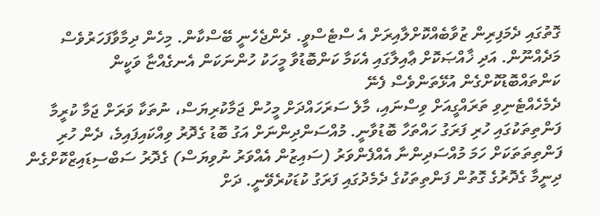ގޮތުގައި ދެމަފިރިން ޒުވާބެއްކޮށްލާއިރަށް އެ ސްޓެސްވީ. ދެންޖެހެނީ ބޭސްކާން. މިހެން ދިމާވާފަހަރުވެސް މަދެއްނޫން. އަދި ޚާއްޞަކޮށް ޢާއިލާގައި އެކަމާ ކަންބޮޑުވާ މީހަކު ހުންނަކަން އެނގެއްޏާ ވަކީން ކަންތައްބޮޑުކޮށްގެން އުޅޭތަންވެސް ފެނޭ
ދެމެހެއްޓެނިވި ތަރައްގީއަށް ވިސްނައި، މާލެ ސަރަހައްދަށް މީހުން ޖަމާކުރިޔަސް، ނުތަކާ ވަރަށް ޖަމާ ކުރީމާ ފަންތިތަކުގައި ހުރި ފަރަގު ހައްތަހާ ބޮޑުވާނީ. މުއްސަންދިންނަށް އަގު ބޮޑު ގެދޮރު ވިއްކައިފައިމެ، ދެން ހުރި ފަންތިތަތަކަށް ހަމަ މުއްސަދިންނާ އެއްފެންވަރު (ސައިޒުން އެއްވަރު ނުވިޔަސް) ގެދޮރު ސަބްސިޑައިޒްކޮށްގެން ދިނީމާ ގެދޮރުގެ ގޮތުން ފަންތިތަކުގެ ދެމެދުގައި ފަރަގު ކުޑަކުރެވޭނީ. ދަށް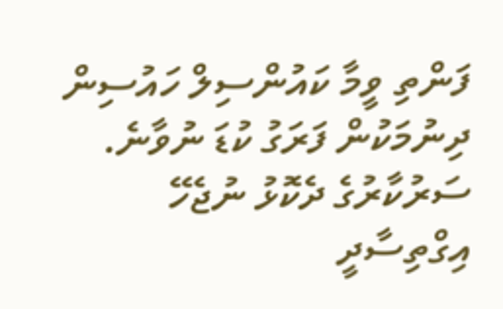ފަންތި ވީމާ ކައުންސިލް ހައުސިން ދިނުމަކުން ފަރަގު ކުޑަ ނުވާނެ.
ސަރުކާރުގެ ދެކޮޅު ނުޖެހޭ އިގްތިސާދީ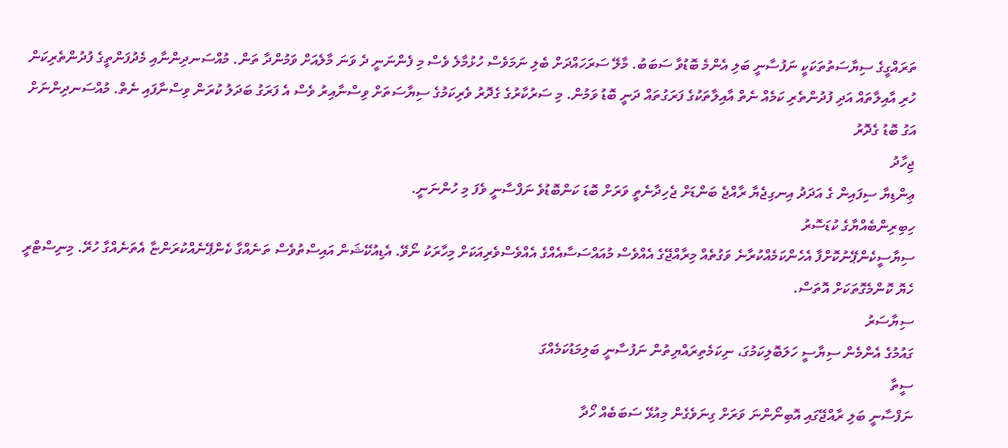ތަރައްގީގެ ސިޔާސަތުތަކަކީ ނަފުސާނީ ބަލި އެންމެ ބޮޑުވާ ސަބަބު. މާލޭ ސަރަހައްދަށް ބެލި ނަމަވެސް ހުޅުމާލެ ވެސް މި ފެންނަނީ ދެ ވަނަ މާލެއަށް ވަމުންދާ ތަން. މުއްސަނދިންނާއި މެދުފަންތީގެ ފުދުންތެރިކަން ހުރި އާއިލާތައް އަދި ފުދުންތެރި ކަމެއް ނެތް އާއިލާތަކުގެ ފަރަގުތައް ދަނީ ބޮޑު ވަމުން. މި ސަރުކާރުގެ ގެދޮރު ވެރިކަމުގެ ސިޔާސަތަށް ވިސްނާއިރު ވެސް އެ ފަރަގު ބަދަލު ކުރަން ވިސްނާފައި ނެތް. މުއްސަނދިންނަށް އަގު ބޮޑު ގެދޮރު
ޖިހާދު
ޢިންޑިޔާ ސިފައިން ގެ އަދަދު އިނގިޖެޔާ ރާއްޖެ ބަންޑަށް ޖެހިދާނެތީ ވަރަށް ބޮޑަ ކަންބޮޑުވެ ނަފްސާނީ ވެފަ މި ހުންނަނީ.
ހިބިރިންބެއްޔާގެ ކުޑަސޮރު
ސިޔާސީކެންޕޭނުކޮށްފާ އެހެންކަމެއްކުރާނެ ވަގުތެއް މިރާއްޖޭގެ އެއްވެސް މުއައްސަސާއެއްގެ އެއްވެސްވެރިއަކަށް މިހާރަކު ނޯވޭ. އެޑިއުކޭޝަން އައިސްތުވެސް ތަނެއްގާ ކެންޕޭނެއްކުރަންޏާ އެތަނެއްގާ ހުރޭ. މިނިސްޓްރީ ހެޔޮ ކޮންމެގޮތަކަށް އޮތަސް.
ސިޔާސަރު
ގައުމުގެ އެންމެން ސިޔާސީ ހަލަބޮލިކަމުގަ، ނިކަމެތިރައްޔިތުން ނަފުސާނީ ބަލިމަޑުކަމެއްގަ
ސީތާ
ނަފްސާނީ ބަލި ރާއްޖޭގައި އޮބިނޯންނަ ވަރަށް ގިނަވެގެން މިއުޅޭ ސަބަބެއް ހޯދާ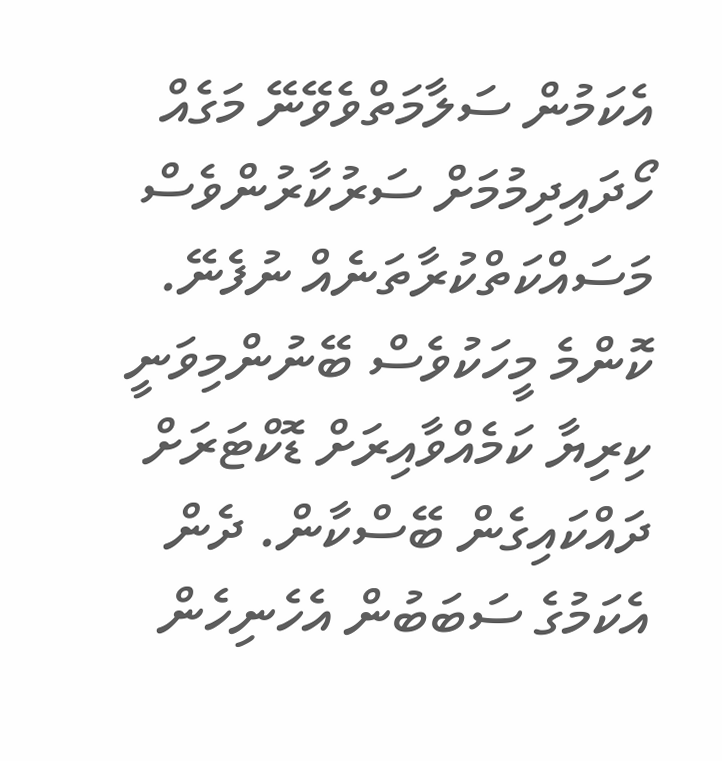އެކަމުން ސަލާމަތްވެވޭނޭ މަގެއް ހޯދައިދިމުމަށް ސަރުކާރުންވެސް މަސައްކަތްކުރާތަނެއް ނުފެނޭ. ކޮންމެ މީހަކުވެސް ބޭނުންމިވަނީ ކިރިޔާ ކަމެއްވާއިރަށް ޑޮކްޓަރަށް ދައްކައިގެން ބޭސްކާން. ދެން އެކަމުގެ ސަބަބުން އެހެނިހެން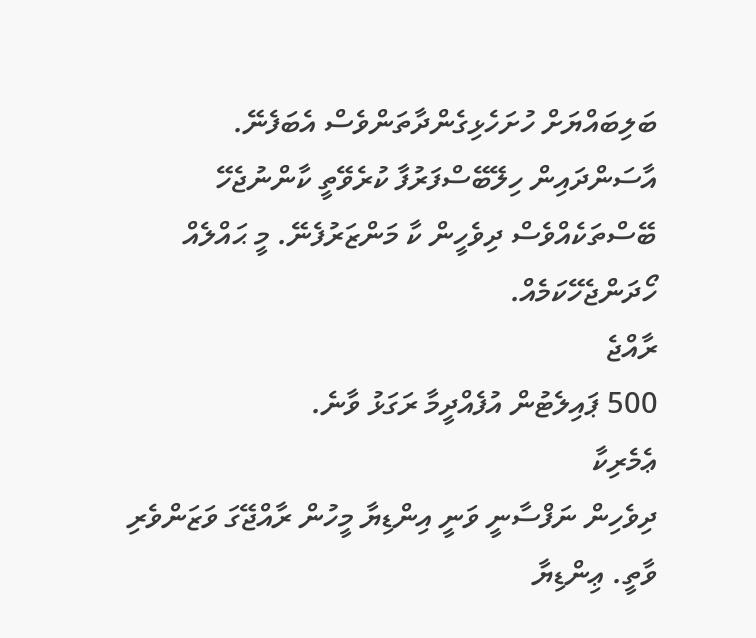ބަލިބައްޔަށް ހުށަހެޅިގެންދާތަންވެސް އެބަފެނޭ. އާސަންދައިން ހިލޭބޭސްފަރުފާ ކުރެވޭތީ ކާންނުޖެހޭ ބޭސްތަކެއްވެސް ދިވެހީން ކާ މަންޒަރުފެނޭ. މީ ޙައްލެއް ހޯދަންޖެހޭކަމެއް.
ރާއްޖެ
500 ޕައިލެޓުން އުފެއްދީމާ ރަގަޅު ވާނެ.
ޢެމެރިކާ
ދިވެހިން ނަފްސާނީ ވަނީ އިންޑިޔާ މީހުން ރާއްޖޭގަ ވަޒަންވެރި ވާތީ. ޢިންޑިޔާ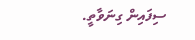ސިފައިން ގިނަވާތީ.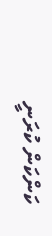ކަންކަން ކުރަނީ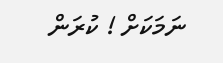ނަމަކަށް ! ކުރަން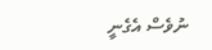ނުވެސް އެގެނީ